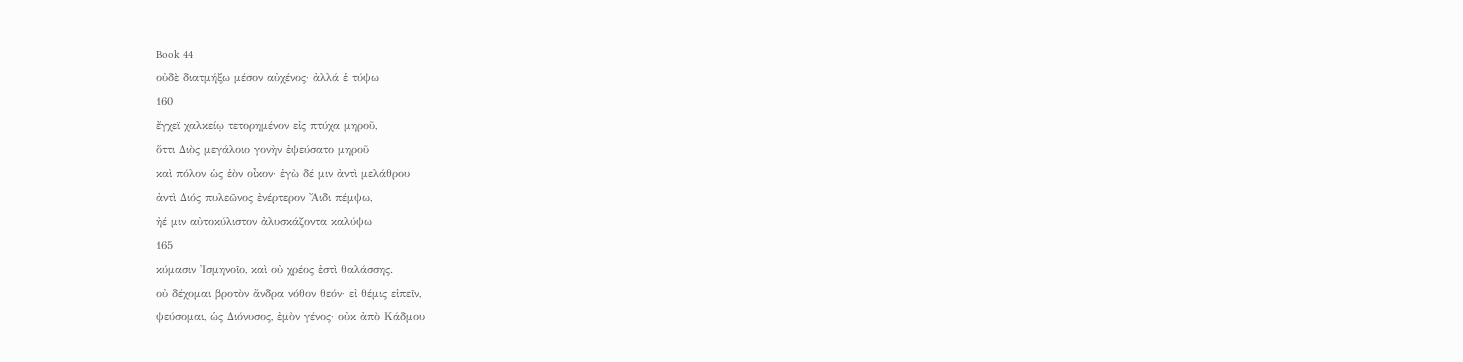Book 44
οὐδὲ διατμήξω μέσον αὐχένος· ἀλλά ἑ τύψω
160
ἔγχεϊ χαλκείῳ τετορημένον εἰς πτύχα μηροῦ,
ὅττι Διὸς μεγάλοιο γονὴν ἐψεύσατο μηροῦ
καὶ πόλον ὡς ἑὸν οἶκον· ἐγὼ δέ μιν ἀντὶ μελάθρου
ἀντὶ Διός πυλεῶνος ἐνέρτερον Ἄιδι πέμψω,
ἠέ μιν αὐτοκύλιστον ἀλυσκάζοντα καλύψω
165
κύμασιν Ἰσμηνοῖο, καὶ οὐ χρέος ἐστὶ θαλάσσης.
οὐ δέχομαι βροτὸν ἄνδρα νόθον θεόν· εἰ θέμις εἰπεῖν,
ψεύσομαι, ὡς Διόνυσος, ἐμὸν γένος· οὐκ ἀπὸ Κάδμου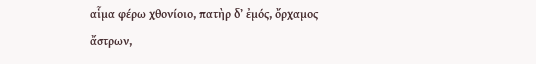αἷμα φέρω χθονίοιο, πατὴρ δʼ ἐμός, ὄρχαμος ἄστρων,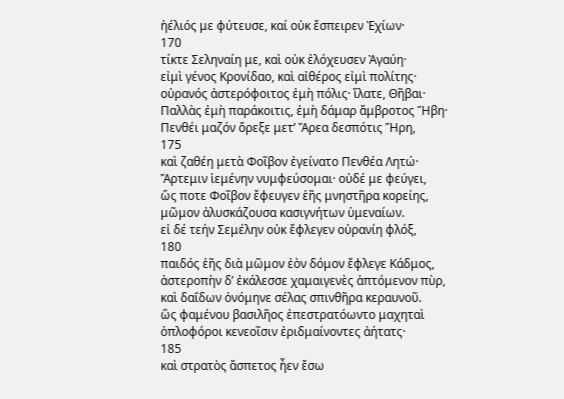ἠέλιός με φύτευσε, καί οὐκ ἔσπειρεν Ἐχίων·
170
τίκτε Σεληναίη με, καὶ οὐκ ἐλόχευσεν Ἀγαύη·
εἰμὶ γένος Κρονίδαο, καὶ αἰθέρος εἰμὶ πολίτης·
οὐρανός ἀστερόφοιτος ἐμὴ πόλις· ἵλατε, Θῆβαι·
Παλλὰς ἐμὴ παράκοιτις, ἐμὴ δάμαρ ἄμβροτος Ἥβη·
Πενθέι μαζόν ὄρεξε μετʼ Ἄρεα δεσπότις Ἥρη,
175
καὶ ζαθέη μετὰ Φοῖβον ἐγείνατο Πενθέα Λητώ·
Ἄρτεμιν ἱεμένην νυμφεύσομαι· οὐδέ με φεύγει,
ὥς ποτε Φοῖβον ἔφευγεν ἑῆς μνηστῆρα κορείης,
μῶμον ἀλυσκάζουσα κασιγνήτων ὑμεναίων.
εἰ δέ τεήν Σεμέλην οὐκ ἔφλεγεν οὐρανίη φλόξ,
180
παιδός ἑῆς διὰ μῶμον ἐὸν δόμον ἔφλεγε Κάδμος,
ἀστεροπὴν δʼ ἐκάλεσσε χαμαιγενὲς ἁπτόμενον πὺρ,
καὶ δαΐδων ὀνόμηνε σέλας σπινθῆρα κεραυνοῦ.
ὣς φαμένου βασιλῆος ἐπεστρατόωντο μαχηταὶ
ὁπλοφόροι κενεοῖσιν ἐριδμαίνοντες ἀήτατς·
185
καὶ στρατὸς ἄσπετος ἦεν ἔσω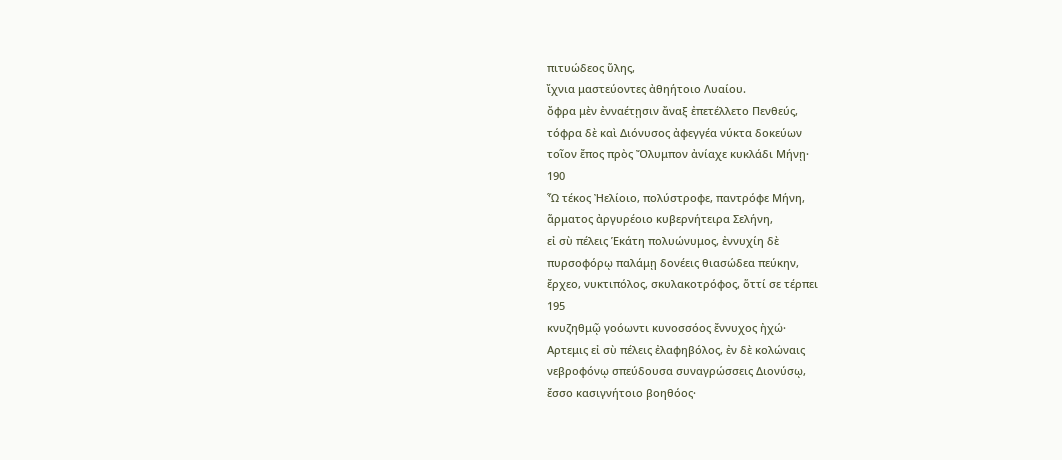πιτυώδεος ὕλης,
ἴχνια μαστεύοντες ἀθηήτοιο Λυαίου.
ὄφρα μὲν ἐνναέτῃσιν ἄναξ ἐπετέλλετο Πενθεύς,
τόφρα δὲ καὶ Διόνυσος ἀφεγγέα νύκτα δοκεύων
τοῖον ἔπος πρὸς Ὄλυμπον ἀνίαχε κυκλάδι Μήνῃ·
190
Ὦ τέκος Ἠελίοιο, πολύστροφε, παντρόφε Μήνη,
ἅρματος ἀργυρέοιο κυβερνήτειρα Σελήνη,
εἰ σὺ πέλεις Ἑκάτη πολυώνυμος, ἐννυχίη δὲ
πυρσοφόρῳ παλάμῃ δονέεις θιασώδεα πεύκην,
ἔρχεο, νυκτιπόλος, σκυλακοτρόφος, ὅττί σε τέρπει
195
κνυζηθμῷ γοόωντι κυνοσσόος ἔννυχος ἠχώ·
Αρτεμις εἰ σὺ πέλεις ἐλαφηβόλος, ἐν δὲ κολώναις
νεβροφόνῳ σπεύδουσα συναγρώσσεις Διονύσῳ,
ἔσσο κασιγνήτοιο βοηθόος·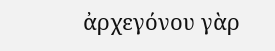ἀρχεγόνου γὰρ